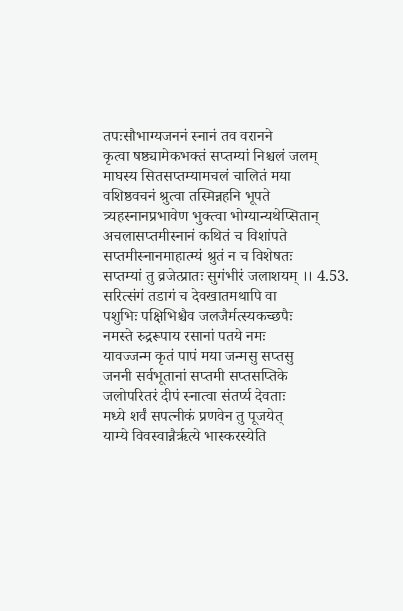तपःसौभाग्यजननं स्नानं तव वरानने
कृत्वा षष्ठ्यामेकभक्तं सप्तम्यां निश्चलं जलम्
माघस्य सितसप्तम्यामचलं चालितं मया
वशिष्ठवचनं श्रुत्वा तस्मिन्नहनि भूपते
त्र्यहस्नानप्रभावेण भुक्त्वा भोग्यान्यथेप्सितान्
अचलासप्तमीस्नानं कथितं च विशांपते
सप्तमीस्नानमाहात्म्यं श्रुतं न च विशेषतः
सप्तम्यां तु व्रजेत्प्रातः सुगंभीरं जलाशयम् ।। 4.53.
सरित्संगं तडागं च देवखातमथापि वा
पशुभिः पक्षिभिश्चैव जलजैर्मत्स्यकच्छपैः
नमस्ते रुद्ररूपाय रसानां पतये नमः
यावज्जन्म कृतं पापं मया जन्मसु सप्तसु
जननी सर्वभूतानां सप्तमी सप्तसप्तिके
जलोपरितरं दीपं स्नात्वा संतर्प्य देवताः
मध्ये शर्वं सपत्नीकं प्रणवेन तु पूजयेत्
याम्ये विवस्वान्नैर्ऋत्ये भास्करस्येति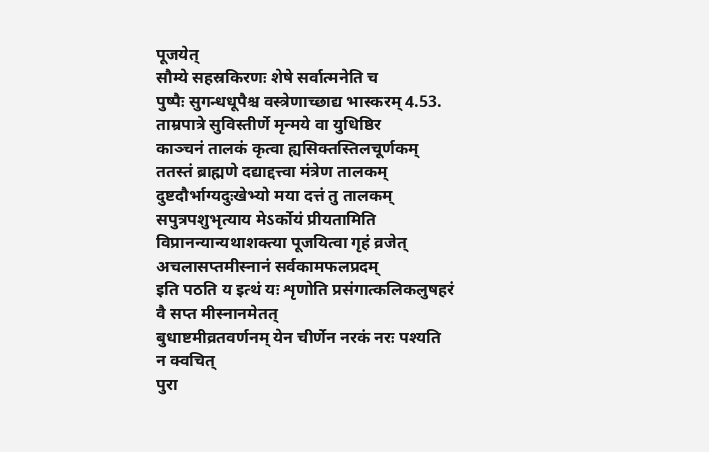पूजयेत्
सौम्ये सहस्रकिरणः शेषे सर्वात्मनेति च
पुष्पैः सुगन्धधूपैश्च वस्त्रेणाच्छाद्य भास्करम् 4.53.
ताम्रपात्रे सुविस्तीर्णे मृन्मये वा युधिष्ठिर
काञ्चनं तालकं कृत्वा ह्यसिक्तस्तिलचूर्णकम्
ततस्तं ब्राह्मणे दद्याद्दत्त्वा मंत्रेण तालकम्
दुष्टदौर्भाग्यदुःखेभ्यो मया दत्तं तु तालकम्
सपुत्रपशुभृत्याय मेऽर्कोयं प्रीयतामिति
विप्रानन्यान्यथाशक्त्या पूजयित्वा गृहं व्रजेत्
अचलासप्तमीस्नानं सर्वकामफलप्रदम्
इति पठति य इत्थं यः शृणोति प्रसंगात्कलिकलुषहरं वै सप्त मीस्नानमेतत्
बुधाष्टमीव्रतवर्णनम् येन चीर्णेन नरकं नरः पश्यति न क्वचित्
पुरा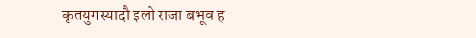कृतयुगस्यादौ इलो राजा बभूव ह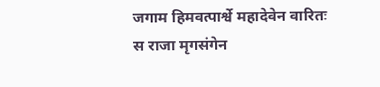जगाम हिमवत्पार्श्वे महादेवेन वारितः
स राजा मृगसंगेन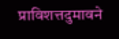प्राविशत्तदुमावने